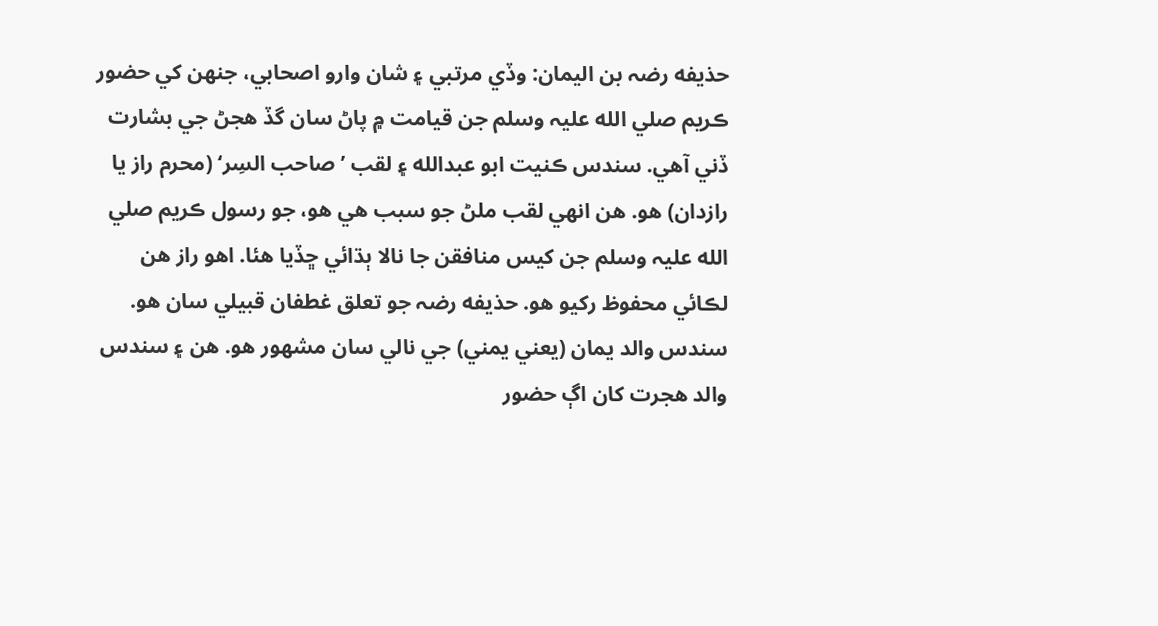حذيفه رضہ بن اليمان: وڏي مرتبي ۽ شان وارو اصحابي، جنهن کي حضور ڪريم صلي الله عليہ وسلم جن قيامت ۾ پاڻ سان گڏ هجڻ جي بشارت ڏني آهي. سندس ڪنيت ابو عبدالله ۽ لقب ’صاحب السِر‘ (محرم راز يا رازدان) هو. هن انهي لقب ملڻ جو سبب هي هو، جو رسول ڪريم صلي الله عليہ وسلم جن کيس منافقن جا نالا ٻڌائي ڇڏيا هئا. اهو راز هن لڪائي محفوظ رکيو هو. حذيفه رضہ جو تعلق غطفان قبيلي سان هو. سندس والد يمان (يعني يمني) جي نالي سان مشھور هو. هن ۽ سندس والد هجرت کان اڳ حضور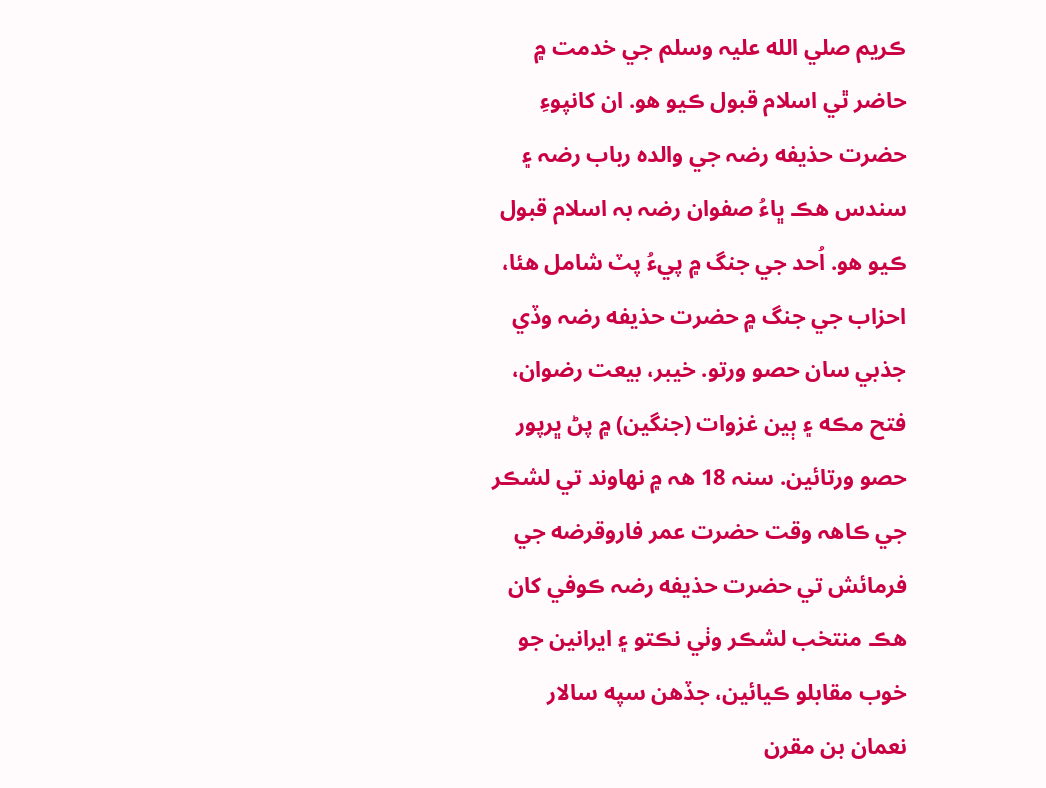ڪريم صلي الله عليہ وسلم جي خدمت ۾ حاضر ٿي اسلام قبول ڪيو هو. ان کانپوءِ حضرت حذيفه رضہ جي والدہ رباب رضہ ۽ سندس هڪ ڀاءُ صفوان رضہ بہ اسلام قبول ڪيو هو. اُحد جي جنگ ۾ پيءُ پٽ شامل هئا، احزاب جي جنگ ۾ حضرت حذيفه رضہ وڏي جذبي سان حصو ورتو. خيبر، بيعت رضوان، فتح مڪه ۽ ٻين غزوات (جنگين) ۾ پڻ ڀرپور حصو ورتائين. سنہ 18 ھہ ۾ نهاوند تي لشڪر جي ڪاھہ وقت حضرت عمر فاروقرضه جي فرمائش تي حضرت حذيفه رضہ ڪوفي کان هڪ منتخب لشڪر وٺي نڪتو ۽ ايرانين جو خوب مقابلو ڪيائين، جڏهن سپه سالار نعمان بن مقرن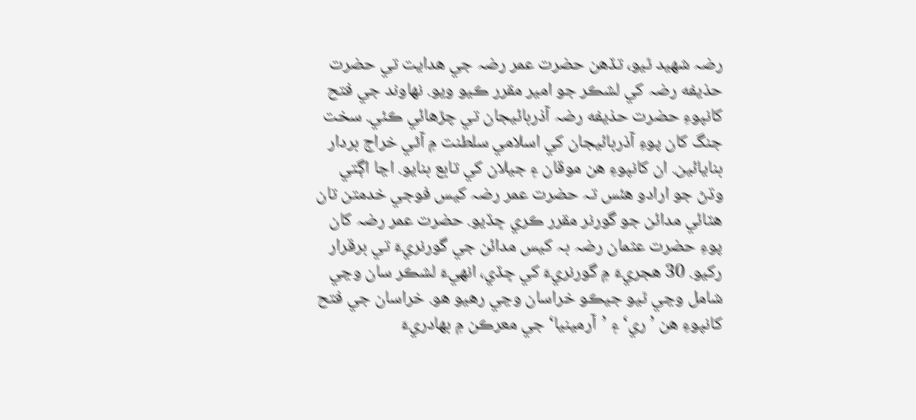رضہ شھيد ٿيو، تڏهن حضرت عمر رضہ جي هدايت تي حضرت حذيفه رضہ کي لشڪر جو امير مقرر ڪيو ويو. نهاوند جي فتح کانپوءِ حضرت حذيفه رضہ آذربائيجان تي چڙهائي ڪئي. سخت جنگ کان پوءِ آذربائيجان کي اسلامي سلطنت ۾ آڻي خراج بردار بنايائين. ان کانپوءِ هن موقان ۽ جيلان کي تابع بنايو. اڃا اڳتي وڌڻ جو ارادو هئس تہ حضرت عمر رضہ کيس فوجي خدمتن تان هٽائي مدائن جو گورنر مقرر ڪري ڇڏيو. حضرت عمر رضہ کان پوءِ حضرت عثمان رضہ بہ کيس مدائن جي گورنريءَ تي برقرار رکيو. 30 هجريءَ ۾ گورنريءَ کي ڇڏي، انهيءَ لشڪر سان وڃي شامل وڃي ٿيو جيڪو خراسان وڃي رهيو هو. خراسان جي فتح کانپوءِ هن ’ري‘ ۽ ’آرمينيا‘ جي معرڪن ۾ بهادريءَ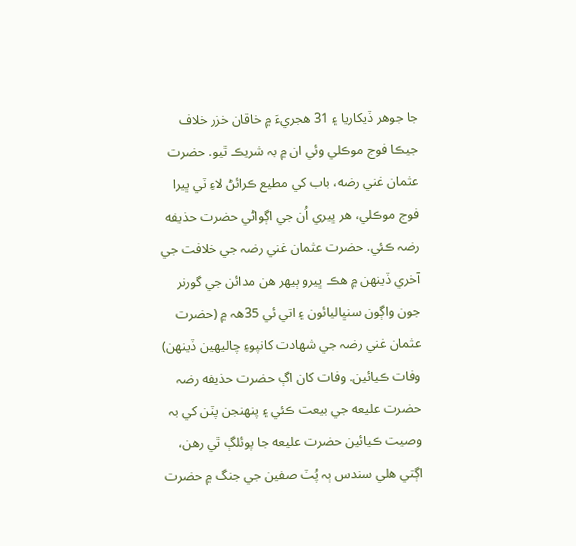جا جوهر ڏيکاريا ۽ 31 هجريءَ ۾ خاقان خزر خلاف جيڪا فوج موڪلي وئي ان ۾ بہ شريڪ ٿيو. حضرت عثمان غني رضه، باب کي مطيع ڪرائڻ لاءِ ٽي ڀيرا فوج موڪلي، هر ڀيري اُن جي اڳواڻي حضرت حذيفه رضہ ڪئي. حضرت عثمان غني رضہ جي خلافت جي آخري ڏينهن ۾ هڪ ڀيرو ٻيهر هن مدائن جي گورنر جون واڳون سنڀاليائون ۽ اتي ئي 35ھہ ۾ (حضرت عثمان غني رضہ جي شهادت کانپوءِ چاليهين ڏينهن) وفات ڪيائين. وفات کان اڳ حضرت حذيفه رضہ حضرت عليعه جي بيعت ڪئي ۽ پنهنجن پٽن کي بہ وصيت ڪيائين حضرت عليعه جا پوئلڳ ٿي رهن، اڳتي هلي سندس ٻہ پُٽ صفين جي جنگ ۾ حضرت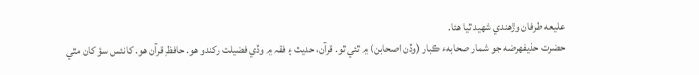عليعه طرفان وڙهندي شھيد ٿيا هئا.
حضرت حذيفهرضه جو شمار صحابهء ڪبار (وڏن اصحابن) ۾ ٿئي ٿو. قرآن، حديث ۽ فقہ ۾ وڏي فضيلت رکندو هو. حافظِ قرآن هو. کانئس سؤ کان مٿي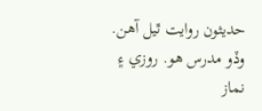حديثون روايت ٿيل آهن. وڏو مدرس هو. روزي ۽ نماز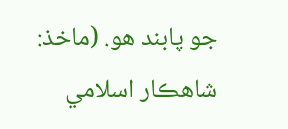جو پابند هو. (ماخذ: شاهڪار اسلامي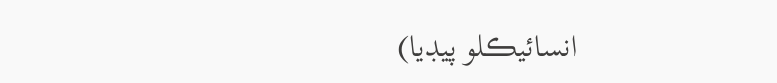انسائيڪلو پيڊيا)